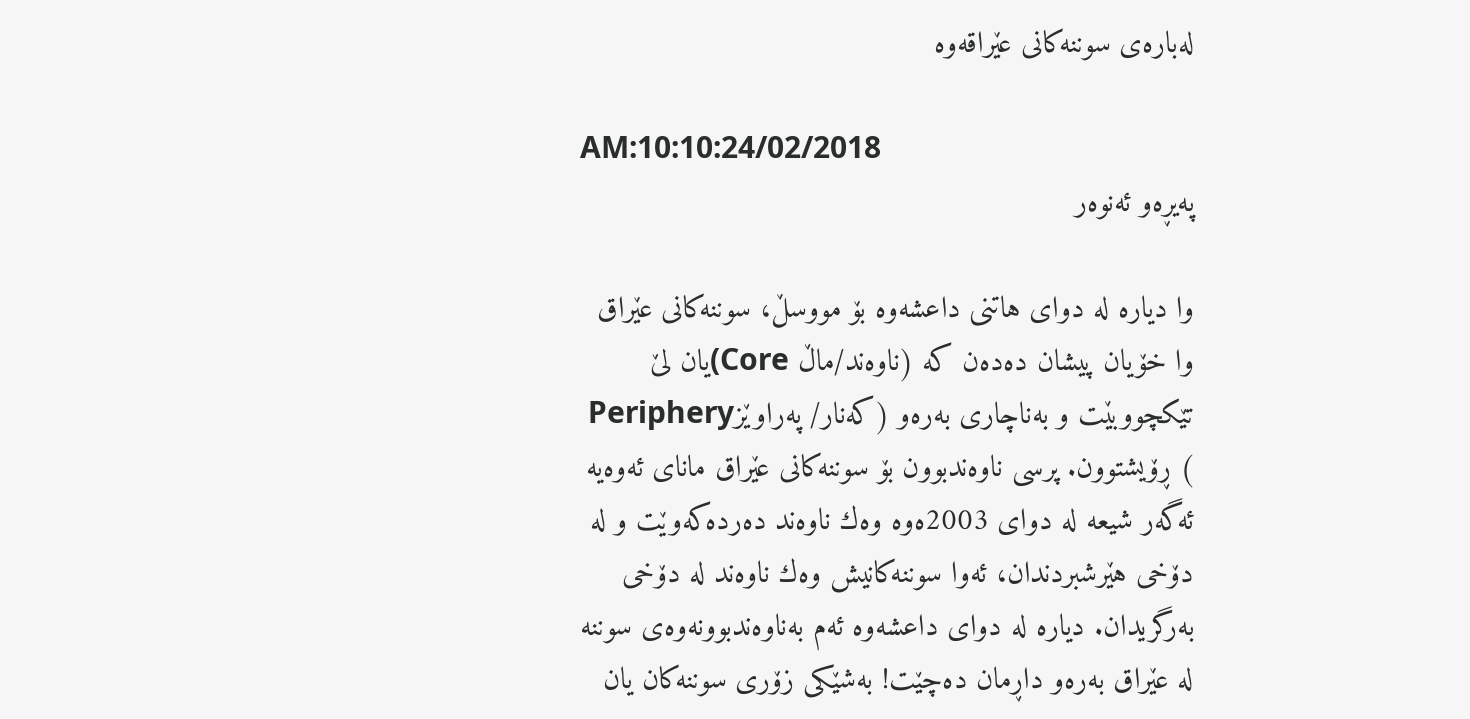له‌باره‌ی سوننه‌كانی عێراقه‌وه‌

AM:10:10:24/02/2018
په‌یڕه‌و ئه‌نوه‌ر

وا دیاره‌ له‌ دوای هاتنی داعشه‌وه‌ بۆ مووسڵ، سوننه‌كانی عێراق وا خۆیان پیشان ده‌ده‌ن كه‌ (ناوه‌ند/ماڵ Core)یان لێ تێكچووبێت و به‌ناچاری به‌ره‌و (كه‌نار/ په‌راوێزPeriphery ) ڕۆیشتوون. پرسی ناوه‌ندبوون بۆ سوننه‌كانی عێراق مانای ئه‌وه‌یه‌ ئه‌گه‌ر شیعه‌ له‌ دوای 2003ه‌وه‌ وه‌ك ناوه‌ند ده‌رده‌كه‌وێت و له‌ دۆخی هێرشبردندان، ئه‌وا سوننه‌كانیش وه‌ك ناوه‌ند له‌ دۆخی به‌رگریدان. دیاره‌ له‌ دوای داعشه‌وه‌ ئه‌م به‌ناوه‌ندبوونه‌وه‌ی سوننه‌ له‌ عێراق به‌ره‌و داڕمان ده‌چێت! به‌شێكی زۆری سوننه‌كان یان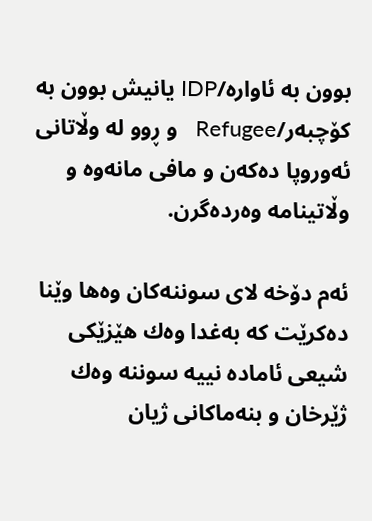بوون به‌ ئاواره‌/IDP یانیش بوون به‌ كۆچبه‌ر/Refugee   و ڕوو له‌ وڵاتانی ئه‌وروپا ده‌كه‌ن و مافی مانه‌وه‌ و وڵاتینامه‌ وه‌رده‌گرن.

ئه‌م دۆخه‌ لای سوننه‌كان وه‌ها وێنا ده‌كرێت كه‌ به‌غدا وه‌ك هێزێكی شیعی ئاماده‌ نییه‌ سوننه‌ وه‌ك ژێرخان و بنه‌ماكانی ژیان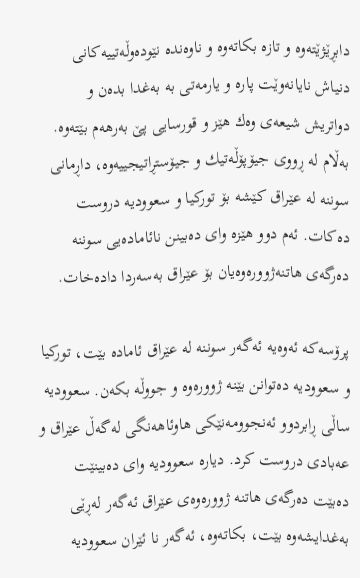دابڕێژێته‌وه‌ و تازه‌ بكاته‌وه‌ و ناوه‌نده‌ نێوده‌وڵه‌تییه‌كانی دنیاش نایانه‌وێت پاره‌ و یارمه‌تی به‌ به‌غدا بده‌ن و دواتریش شیعه‌ی وه‌ك هێز و قورسایی پێ به‌رهه‌م بێته‌وه‌. به‌ڵام له‌ ڕووی جیۆپۆڵه‌تیك و جیۆستڕاتیجییه‌وه‌، داڕمانی سوننه‌ له‌ عێراق كێشه‌ بۆ توركیا و سعوودیه‌ دروست ده‌كات. ئه‌م دوو هێزه‌ وای ده‌بینن نائاماده‌یی سوننه‌ ده‌رگه‌ی هاتنه‌ژووره‌وه‌یان بۆ عێراق به‌سه‌ردا داده‌خات.

پرۆسه‌كه‌ ئه‌وه‌یه‌ ئه‌گه‌ر سوننه‌ له‌ عێراق ئاماده‌ بێت، توركیا و سعوودیه‌ ده‌توانن بێنه‌ ژووره‌وه‌ و جووڵه‌ بكه‌ن. سعوودیه‌ ساڵی ڕابردوو ئه‌نجوومه‌نێكی هاوئاهه‌نگی له‌گه‌ڵ عێراق و عه‌بادی دروست كرد. دیاره‌ سعوودیه‌ وای ده‌بینێت ده‌بێت ده‌رگه‌ی هاتنه‌ ژووره‌وه‌ی عێراق ئه‌گه‌ر له‌ڕێی به‌غدایشه‌وه‌ بێت، بكاته‌وه‌، ئه‌گه‌ر نا ئێران سعوودیه‌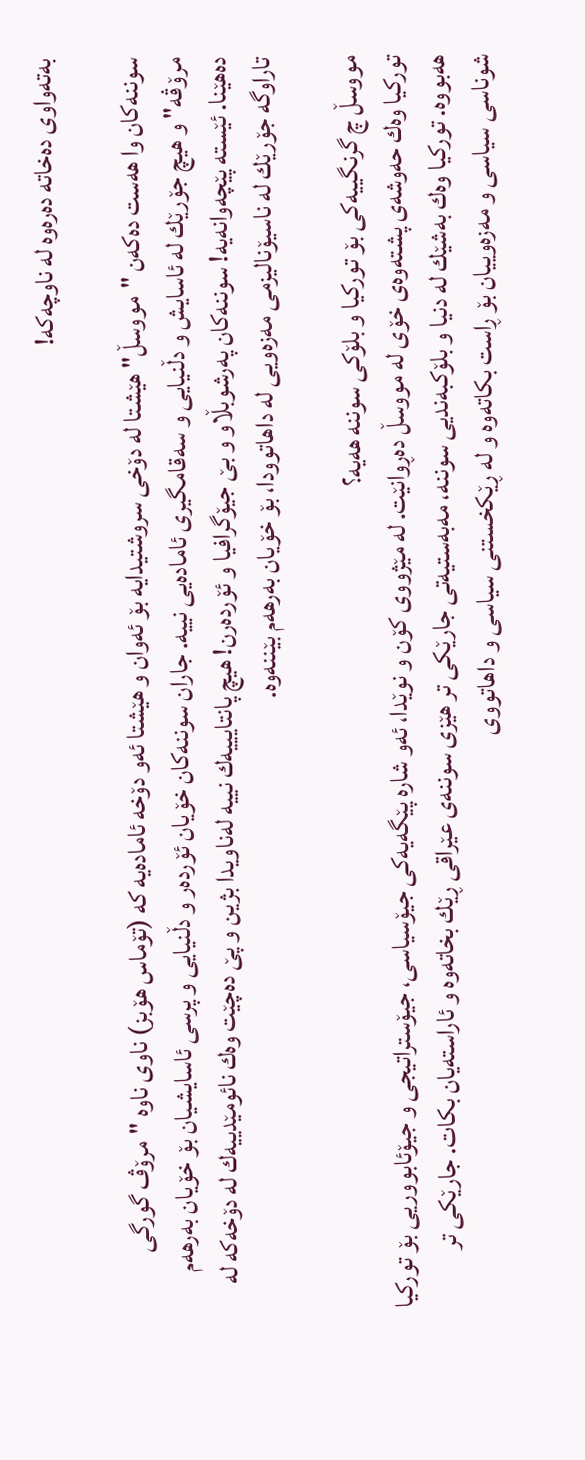به‌ته‌واوی ده‌خاته‌ ده‌ره‌وه‌ له‌ ناوچه‌كه‌!

سوننه‌كان وا هه‌ست ده‌كه‌ن "مووسڵ" هێشتا له‌ دۆخی سروشتیدایه‌ بۆ ئه‌وان و هێشتا ئه‌و دۆخه‌ ئاماده‌یه‌ كه‌ (تۆماس هۆبز) ناوی ناوه‌ "مرۆڤ گورگی مرۆڤه‌" و هیچ جۆرێك له‌ ئاسایش و دڵنیایی و سه‌قامگیری ئاماده‌یی نییه‌. جاران سوننه‌كان خۆیان ئۆرده‌ر و دڵنیایی و پرسی ئاسایشیان بۆ خۆیان به‌رهه‌م ده‌هێنا. ئێسته‌ پێچه‌وانه‌یه‌! سوننه‌كان په‌رشوبڵاو و بێ جیۆگرافیا و ئۆرده‌رن! هیچ پانتایییه‌ك نییه‌ له‌ناویدا بژین و پێ ده‌چێت وه‌ك نائومێدییه‌ك له‌ دۆخه‌كه‌ له‌ تاراوگه‌ جۆرێك له‌ ناسیۆنالیزمی مه‌زه‌ویی له‌ داهاتوودا، بۆ خۆیان به‌رهه‌م بێننه‌وه‌.

مووسڵ چ گرنگییه‌كی بۆ توركیا و بلۆكی سوننه‌ هه‌یه‌؟
توركیا وه‌ك حه‌وشه‌ی پشته‌وه‌ی خۆی له‌ مووسڵ ده‌ڕوانێت. له‌ مێژووی كۆن و نوێدا، ئه‌و شاره‌ پێگه‌یه‌كی جیۆسیاسی، جیۆستراتیجی و جیۆئابووریی بۆ توركیا هه‌بووه‌. توركیا وه‌ك به‌شێك له‌ دنیا و بلۆكبه‌ندیی سوننه‌، مه‌به‌ستیه‌تی جارێكی تر هێزی سوننه‌ی عێراقی ڕێك بخاته‌وه‌ و ئاراسته‌یان بكات. جارێكی تر شوناسی سیاسی و مه‌زه‌وییان بۆ ڕاست بكاته‌وه‌ و له‌ ڕێكخستنی سیاسی و داهاتووی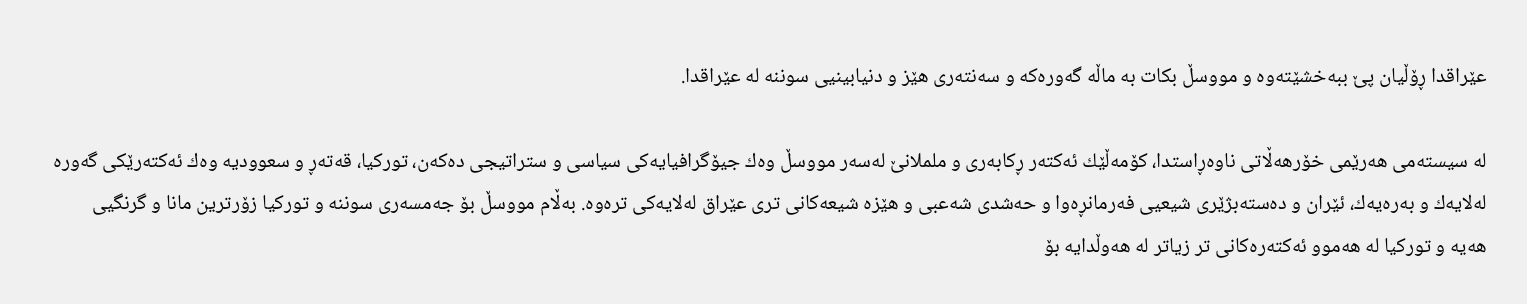عێراقدا ڕۆڵیان پێ ببه‌خشێته‌وه‌ و مووسڵ بكات به‌ ماڵه‌ گه‌وره‌كه‌ و سه‌نته‌ری هێز و دنیابینیی سوننه‌ له‌ عێراقدا.

له‌ سیسته‌می هه‌رێمی خۆرهه‌ڵاتی ناوه‌ڕاستدا، كۆمه‌ڵێك ئه‌كته‌ر ڕكابه‌ری و ململانێ له‌سه‌ر مووسڵ وه‌ك جیۆگرافیایه‌كی سیاسی و ستراتیجی ده‌كه‌ن، توركیا، قه‌ته‌ڕ و سعوودیه‌ وه‌ك ئه‌كته‌رێكی گه‌وره‌ له‌لایه‌ك و به‌ره‌یه‌ك، ئێران و ده‌سته‌بژێری شیعیی فه‌رمانڕه‌وا و حه‌شدی شه‌عبی و هێزه‌ شیعه‌كانی تری عێراق له‌لایه‌كی تره‌وه‌. به‌ڵام مووسڵ بۆ جه‌مسه‌ری سوننه‌ و توركیا زۆرترین مانا و گرنگیی هه‌یه‌ و توركیا له‌ هه‌موو ئه‌كته‌ره‌كانی تر زیاتر له‌ هه‌وڵدایه‌ بۆ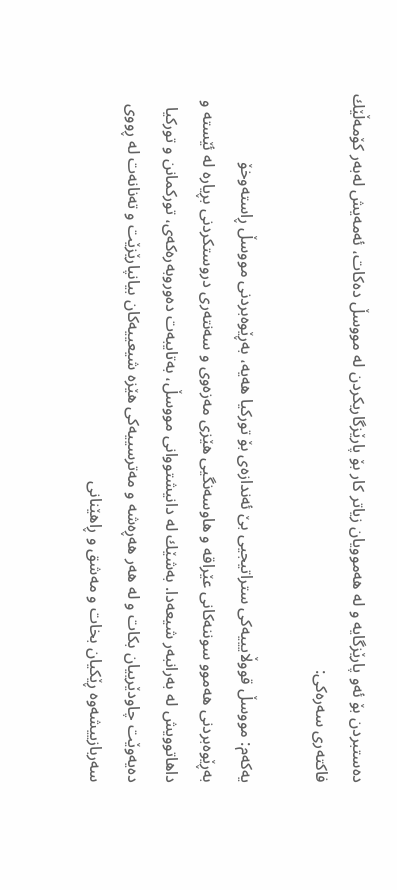ده‌ستبردن بۆ ئه‌و پارێزگایه‌ و له‌ هه‌موویان زیاتر كار بۆ پارێزگاریكردن له‌ مووسڵ ده‌كات، ئه‌مه‌یش له‌به‌ر كۆمه‌ڵێك فاكته‌ری سه‌ره‌كی:

یه‌كه‌م: مووسڵ قووڵایییه‌كی ستراتیجیی بێ ئه‌ندازه‌ی بۆ توركیا هه‌یه‌، به‌ڕێوه‌بردنی مووسڵ ڕاسته‌وخۆ به‌ڕێوه‌بردنی هه‌موو سوننه‌كانی عێراقه‌ و هاوسه‌نگیی هێزی مه‌زه‌وی و سه‌نته‌ری دروستكردنی بڕیاره‌ له‌ ئێسته‌ و داهاتوویش له‌ به‌رانبه‌ر شیعه‌دا. به‌شێك له‌ دانیشتووانی مووسڵ، به‌تایبه‌ت ده‌وروبه‌ره‌كه‌ی، توركمانن و توركیا ده‌یه‌وێت چاودێرییان بكات و له‌ هه‌ر هه‌ڕه‌شه‌ و مه‌ترسییه‌كی هێزه‌ شیعییه‌كان بیانپارێزێت و ته‌نانه‌ت له‌ ڕووی سه‌ربازییشه‌وه‌ ڕێكیان بخات و مه‌شق و ڕاهێنانی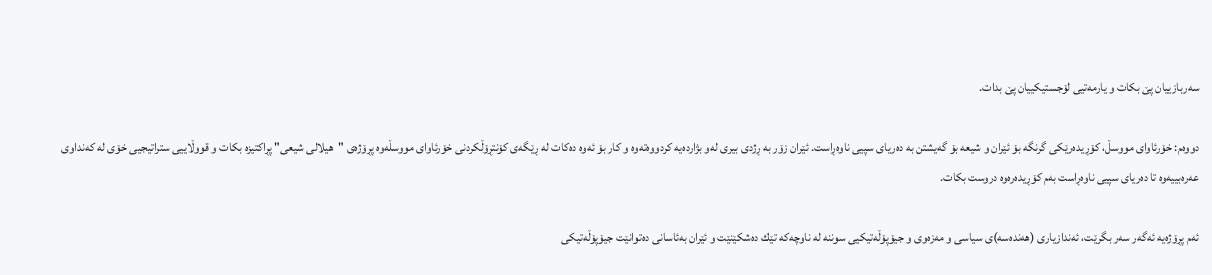سه‌ربازییان پێ بكات و یارمه‌تیی لۆجستیكییان پێ بدات.

دووه‌م: خۆرئاوای مووسڵ، كۆڕیده‌رێكی گرنگه‌ بۆ ئێران و شیعه‌ بۆ گه‌یشتن به‌ ده‌ریای سپیی ناوه‌ڕاست. ئێران زۆر به‌ ڕژدی بیری له‌و بژارده‌یه‌ كردووه‌ته‌وه‌ و كار بۆ ئه‌وه‌ ده‌كات له‌ ڕێگه‌ی كۆنتڕۆڵكردنی خۆرئاوای مووسڵه‌وه‌ پڕۆژه‌ی "هیلالی شیعی" پڕاكتیزه‌ بكات و قووڵاییی ستراتیجیی خۆی له‌ كه‌نداوی عه‌ره‌بییه‌وه‌ تا ده‌ریای سپیی ناوه‌ڕاست به‌م كۆڕیده‌ره‌وه‌ دروست بكات.

ئه‌م پڕۆژه‌یه‌ ئه‌گه‌ر سه‌ر بگرێت، ئه‌ندازیاری (هه‌نده‌سه‌)ی سیاسی و مه‌زه‌وی و جیۆپۆڵه‌تیكیی سوننه‌ له‌ ناوچه‌كه‌ تێك ده‌شكێنێت و ئێران به‌ئاسانی ده‌توانێت جیۆپۆڵه‌تیكی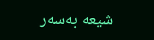شیعه‌ به‌سه‌ر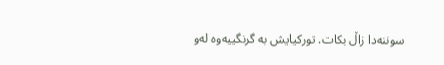سوننه‌دا زاڵ بكات. توركیایش به‌ گرنگییه‌وه‌ له‌و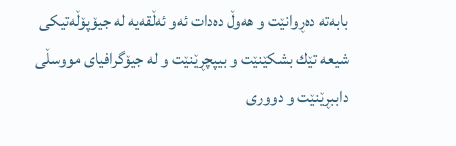بابه‌ته‌ ده‌ڕوانێت و هه‌وڵ ده‌دات ئه‌و ئه‌ڵقه‌یه‌ له‌ جیۆپۆڵه‌تیكی شیعه‌ تێك بشكێنێت و بیپچڕێنێت و له‌ جیۆگرافیای مووسڵی داببڕێنێت و دووری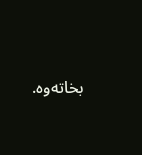بخاته‌وه‌.